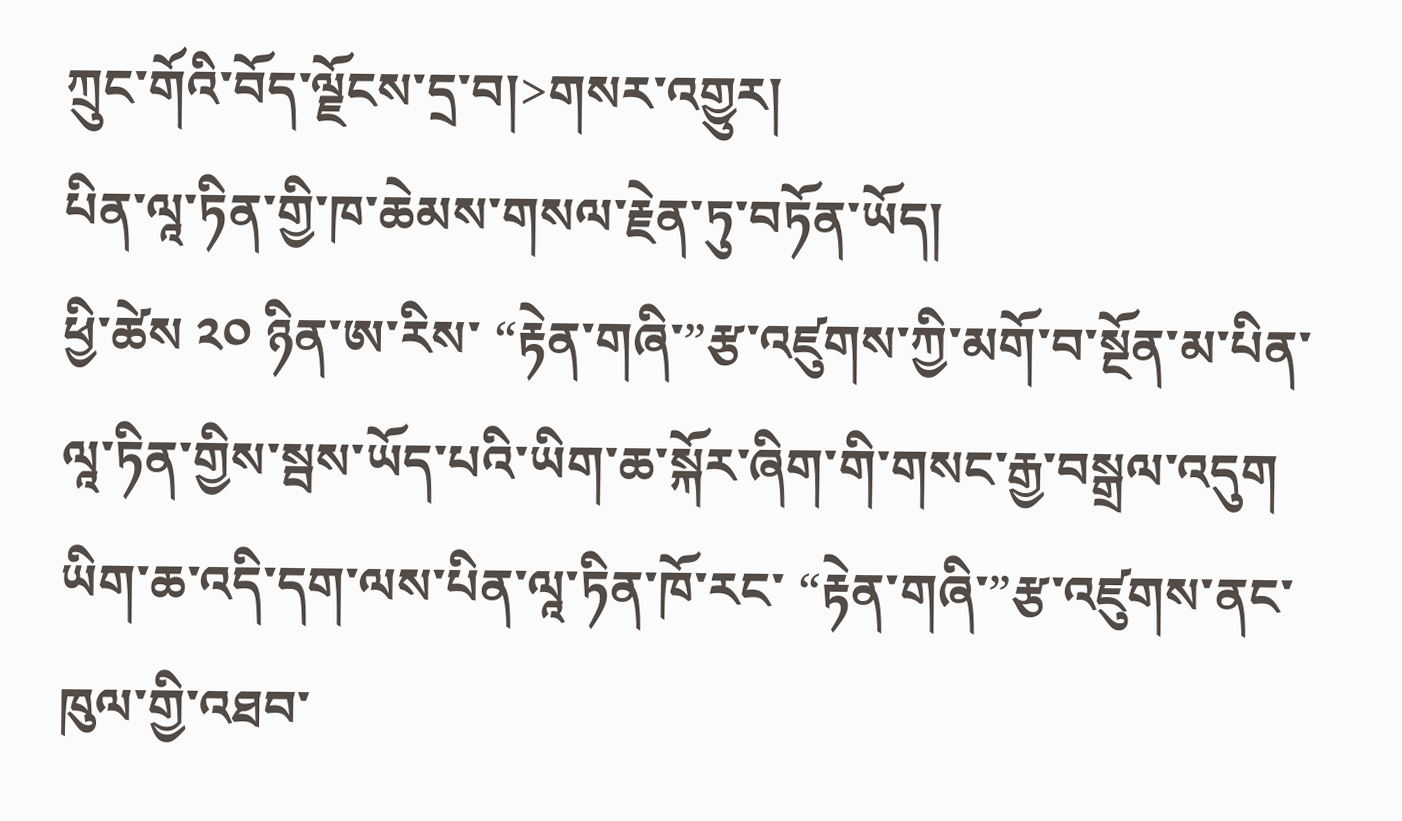ཀྲུང་གོའི་བོད་ལྗོངས་དྲ་བ།>གསར་འགྱུར།
པིན་ལཱ་ཏིན་གྱི་ཁ་ཆེམས་གསལ་རྗེན་ཏུ་བཏོན་ཡོད།
ཕྱི་ཚེས ༢༠ ཉིན་ཨ་རིས་ “རྟེན་གཞི་”རྩ་འཛུགས་ཀྱི་མགོ་བ་སྔོན་མ་པིན་ལཱ་ཏིན་གྱིས་སྦས་ཡོད་པའི་ཡིག་ཆ་སྐོར་ཞིག་གི་གསང་རྒྱ་བསྒྲལ་འདུག ཡིག་ཆ་འདི་དག་ལས་པིན་ལཱ་ཏིན་ཁོ་རང་ “རྟེན་གཞི་”རྩ་འཛུགས་ནང་ཁུལ་གྱི་འཐབ་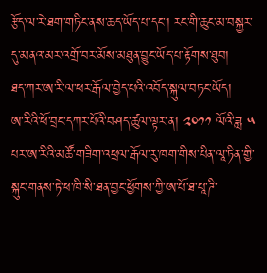རྩོད་ལ་རེ་ཐག་གཏིང་ནས་ཆད་ཡོད་པ་དང་། རང་གི་ཆུང་མ་བསྐྱར་དུ་མནའ་མར་འགྲོ་བར་མོས་མཐུན་བྱུང་ཡོད་པ་རྟོགས་ཐུབ།
ཐད་ཀར་ཨ་རི་ལ་ཕར་རྒོལ་བྱེད་པའི་འབོད་སྐུལ་བཏང་ཡོད།
ཨ་རིའི་ཕོ་བྲང་དཀར་པོའི་བཤད་ཚུལ་ལྟར་ན། ༢༠༡༡ ལོའི་ཟླ ༥ པར་ཨ་རིའི་མཚོ་གཟིག་འཕྲལ་རྒོལ་རུ་ཁག་གིས་པིན་ལཱ་ཏིན་གྱི་སྐུང་གནས་ཏེ་ཕ་ཁི་སི་ཐན་བྱང་ཕྱོགས་ཀྱི་ཨ་པོ་ཐ་པཱ་ཌི་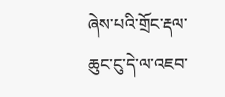ཞེས་པའི་གྲོང་རྡལ་ཆུང་ངུ་དེ་ལ་འཇབ་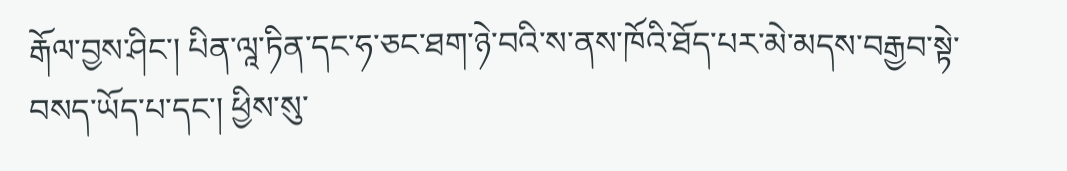རྒོལ་བྱས་ཤིང་། པིན་ལཱ་ཏིན་དང་ཧ་ཅང་ཐག་ཉེ་བའི་ས་ནས་ཁོའི་ཐོད་པར་མེ་མདས་བརྒྱབ་སྟེ་བསད་ཡོད་པ་དང་། ཕྱིས་སུ་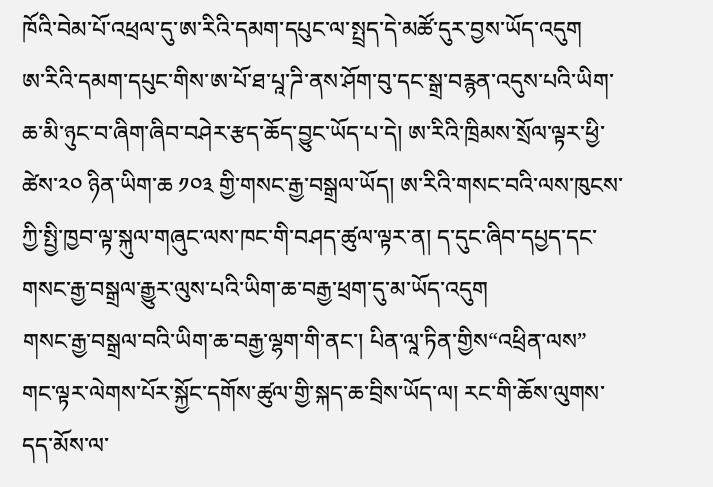ཁོའི་བེམ་པོ་འཕྲལ་དུ་ཨ་རིའི་དམག་དཔུང་ལ་སྤྲད་དེ་མཚོ་དུར་བྱས་ཡོད་འདུག
ཨ་རིའི་དམག་དཔུང་གིས་ཨ་པོ་ཐ་པཱ་ཌི་ནས་ཤོག་བུ་དང་སྒྲ་བརྙན་འདུས་པའི་ཡིག་ཆ་མི་ཉུང་བ་ཞིག་ཞིབ་བཤེར་རྩད་ཆོད་བྱུང་ཡོད་པ་དེ། ཨ་རིའི་ཁྲིམས་སྲོལ་ལྟར་ཕྱི་ཚེས་༢༠ ཉིན་ཡིག་ཆ ༡༠༣ གྱི་གསང་རྒྱ་བསྒྲལ་ཡོད། ཨ་རིའི་གསང་བའི་ལས་ཁུངས་ཀྱི་སྤྱི་ཁྱབ་ལྟ་སྐུལ་གཞུང་ལས་ཁང་གི་བཤད་ཚུལ་ལྟར་ན། ད་དུང་ཞིབ་དཔྱད་དང་གསང་རྒྱ་བསྒྲལ་རྒྱུར་ལུས་པའི་ཡིག་ཆ་བརྒྱ་ཕྲག་དུ་མ་ཡོད་འདུག
གསང་རྒྱ་བསྒྲལ་བའི་ཡིག་ཆ་བརྒྱ་ལྷག་གི་ནང་། པིན་ལཱ་ཏིན་གྱིས“འཕྲིན་ལས” གང་ལྟར་ལེགས་པོར་སྐྱོང་དགོས་ཚུལ་གྱི་སྐད་ཆ་བྲིས་ཡོད་ལ། རང་གི་ཆོས་ལུགས་དད་མོས་ལ་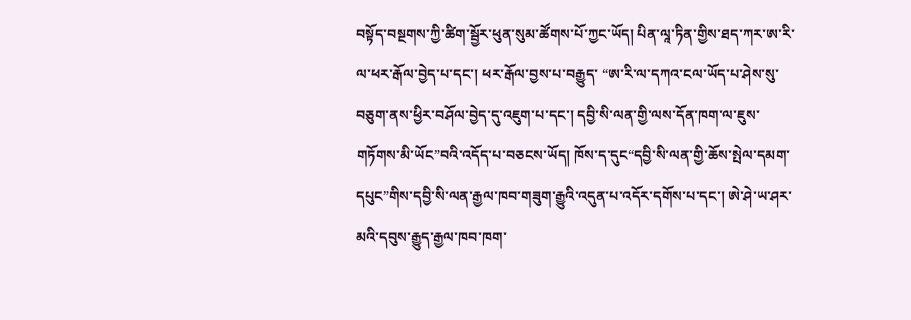བསྟོད་བསྔགས་ཀྱི་ཚིག་སྦྱོར་ཕུན་སུམ་ཚོགས་པོ་ཀྱང་ཡོད། པིན་ལཱ་ཏིན་གྱིས་ཐད་ཀར་ཨ་རི་ལ་ཕར་རྒོལ་བྱེད་པ་དང་། ཕར་རྒོལ་བྱས་པ་བརྒྱུད་ “ཨ་རི་ལ་དཀའ་ངལ་ཡོད་པ་ཤེས་སུ་བཅུག་ནས་ཕྱིར་བཤོལ་བྱེད་དུ་འཇུག་པ་དང་། དབྱི་སི་ལན་གྱི་ལས་དོན་ཁག་ལ་ཇུས་གཏོགས་མི་ཡོང”བའི་འདོད་པ་བཅངས་ཡོད། ཁོས་ད་དུང“དབྱི་སི་ལན་གྱི་ཆོས་སྤེལ་དམག་དཔུང”གིས་དབྱི་སི་ལན་རྒྱལ་ཁབ་གཟུག་རྒྱུའི་འདུན་པ་འདོར་དགོས་པ་དང་། ཨེ་ཤེ་ཡ་ཤར་མའི་དབུས་རྒྱུད་རྒྱལ་ཁབ་ཁག་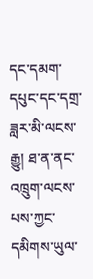དང་དམག་དཔུང་དང་དགྲ་ཟླར་མི་ལངས་རྒྱུ། ཐ་ན་ནང་འཁྲུག་ལངས་པས་ཀྱང་དམིགས་ཡུལ་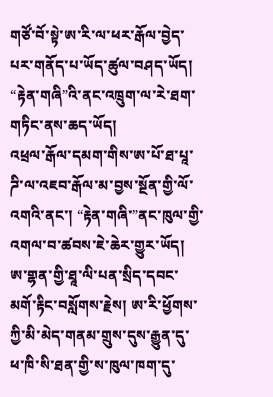གཙོ་བོ་སྟེ་ཨ་རི་ལ་ཕར་རྒོལ་བྱེད་པར་གནོད་པ་ཡོད་ཚུལ་བཤད་ཡོད།
“རྟེན་གཞི”འི་ནང་འཁྲུག་ལ་རེ་ཐག་གཏིང་ནས་ཆད་ཡོད།
འཕྲལ་རྒོལ་དམག་གིས་ཨ་པོ་ཐ་པཱ་ཌི་ལ་འཇབ་རྒོལ་མ་བྱས་སྔོན་གྱི་ལོ་འགའི་ནང་། “རྟེན་གཞི་”ནང་ཁུལ་གྱི་འགལ་བ་ཚབས་ཇེ་ཆེར་གྱུར་ཡོད།
ཨ་གྷན་གྱི་ཐཱ་ལི་པན་སྲིད་དབང་མགོ་རྟིང་བསློགས་རྗེས། ཨ་རི་ཕྱོགས་ཀྱི་མི་མེད་གནམ་གྲུས་དུས་རྒྱུན་དུ་ཕ་ཁི་སི་ཐན་གྱི་ས་ཁུལ་ཁག་དུ་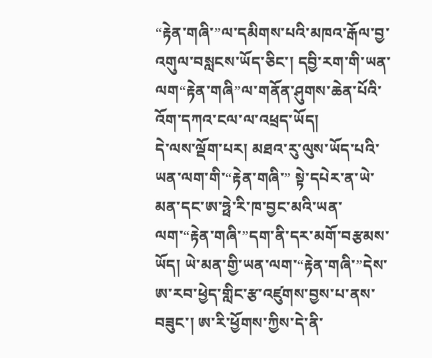“རྟེན་གཞི་”ལ་དམིགས་པའི་མཁའ་རྒོལ་བྱ་འགུལ་བསླངས་ཡོད་ཅིང་། དབྱི་རག་གི་ཡན་ལག“རྟེན་གཞི”ལ་གནོན་ཤུགས་ཆེན་པོའི་འོག་དཀའ་ངལ་ལ་འཕྲད་ཡོད།
དེ་ལས་ལྡོག་པར། མཐའ་རུ་ལུས་ཡོད་པའི་ཡན་ལག་གི་“རྟེན་གཞི་” སྟེ་དཔེར་ན་ཡེ་མན་དང་ཨ་ཧྥེ་རི་ཁ་བྱང་མའི་ཡན་ལག་“རྟེན་གཞི་”དག་ནི་དར་མགོ་བརྩམས་ཡོད། ཡེ་མན་གྱི་ཡན་ལག་“རྟེན་གཞི་”དེས་ཨ་རབ་ཕྱེད་གླིང་རྩ་འཛུགས་བྱས་པ་ནས་བཟུང་། ཨ་རི་ཕྱོགས་ཀྱིས་དེ་ནི་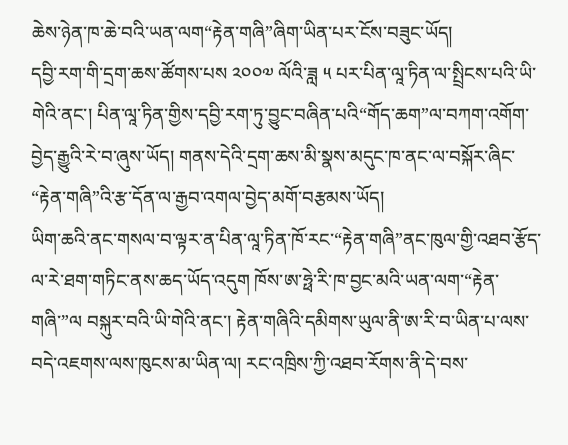ཆེས་ཉེན་ཁ་ཆེ་བའི་ཡན་ལག“རྟེན་གཞི”ཞིག་ཡིན་པར་ངོས་བཟུང་ཡོད།
དབྱི་རག་གི་དྲག་ཆས་ཚོགས་པས ༢༠༠༧ ལོའི་ཟླ ༥ པར་པིན་ལཱ་ཏིན་ལ་སྤྲིངས་པའི་ཡི་གེའི་ནང་། པིན་ལཱ་ཏིན་གྱིས་དབྱི་རག་ཏུ་བྱུང་བཞིན་པའི“གོད་ཆག”ལ་བཀག་འགོག་བྱེད་རྒྱུའི་རེ་བ་ཞུས་ཡོད། གནས་དེའི་དྲག་ཆས་མི་སྣས་མདུང་ཁ་ནང་ལ་བསྐོར་ཞིང་ “རྟེན་གཞི”འི་རྩ་དོན་ལ་རྒྱབ་འགལ་བྱེད་མགོ་བརྩམས་ཡོད།
ཡིག་ཆའི་ནང་གསལ་བ་ལྟར་ན་པིན་ལཱ་ཏིན་ཁོ་རང་“རྟེན་གཞི”ནང་ཁུལ་གྱི་འཐབ་རྩོད་ལ་རེ་ཐག་གཏིང་ནས་ཆད་ཡོད་འདུག ཁོས་ཨ་ཧྥེ་རི་ཁ་བྱང་མའི་ཡན་ལག་“རྟེན་གཞི་”ལ བསྐུར་བའི་ཡི་གེའི་ནང་། རྟེན་གཞིའི་དམིགས་ཡུལ་ནི་ཨ་རི་བ་ཡིན་པ་ལས་བདེ་འཇགས་ལས་ཁུངས་མ་ཡིན་ལ། རང་འཁྲིས་ཀྱི་འཐབ་རོགས་ནི་དེ་བས་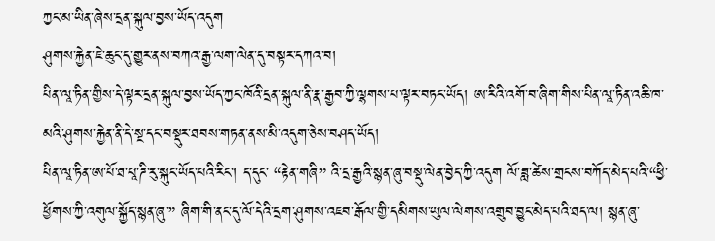ཀྱང་མ་ཡིན་ཞེས་དྲན་སྐུལ་བྱས་ཡོད་འདུག
ཤུགས་རྐྱེན་ཇེ་ཆུང་དུ་གྱུར་ནས་བཀའ་རྒྱ་ལག་ལེན་དུ་བསྟར་དཀའ་བ།
པིན་ལཱ་ཏིན་གྱིས་དེ་ལྟར་དྲན་སྐུལ་བྱས་ཡོད་ཀྱང་ཁོའི་དྲན་སྐུལ་ནི་རྣ་རྒྱབ་ཀྱི་ལྷགས་པ་ལྟར་བཏང་ཡོད། ཨ་རིའི་འགོ་བ་ཞིག་གིས་པིན་ལཱ་ཏིན་འཆི་ཁ་མའི་ཤུགས་རྐྱེན་ནི་དེ་སྔ་དང་བསྡུར་ཐབས་གཏན་ནས་མི་འདུག་ཅེས་བཤད་ཡོད།
པིན་ལཱ་ཏིན་ཨ་པོ་ཐ་པཱ་ཌི་རུ་སྐུང་ཡོད་པའི་རིང་། ད་དུང་ “རྟེན་གཞི” འི་དྲ་རྒྱའི་སྙན་ཞུ་བསྡུ་ལེན་བྱེད་ཀྱི་འདུག ལོ་ཟླ་ཚེས་གྲངས་བཀོད་མེད་པའི་“ཕྱི་ཕྱོགས་ཀྱི་འགུལ་སྐྱོད་སྙན་ཞུ་” ཞིག་གི་ནང་དུ་ལོ་དེའི་དྲག་ཤུགས་འཇབ་རྒོལ་གྱི་དམིགས་ཡུལ་ལེགས་འགྲུབ་བྱུང་མེད་པའི་ཐད་ལ། སྙན་ཞུ་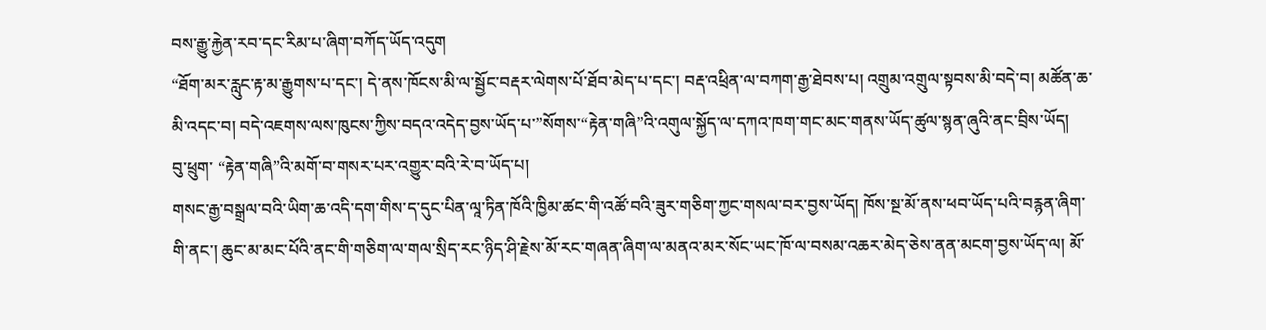བས་རྒྱུ་རྐྱེན་རབ་དང་རིམ་པ་ཞིག་བཀོད་ཡོད་འདུག
“ཐོག་མར་རླུང་རྟ་མ་རྒྱུགས་པ་དང་། དེ་ནས་ཁོངས་མི་ལ་སྦྱོང་བརྡར་ལེགས་པོ་ཐོབ་མེད་པ་དང་། བརྡ་འཕྲིན་ལ་བཀག་རྒྱ་ཐེབས་པ། འགྲུམ་འགྲུལ་སྟབས་མི་བདེ་བ། མཚོན་ཆ་མི་འདང་བ། བདེ་འཇགས་ལས་ཁུངས་ཀྱིས་བདའ་འདེད་བྱས་ཡོད་པ་”སོགས་“རྟེན་གཞི”འི་འགུལ་སྐྱོད་ལ་དཀའ་ཁག་གང་མང་གནས་ཡོད་ཚུལ་སྙན་ཞུའི་ནང་བྲིས་ཡོད།
བུ་ཕྲུག་ “རྟེན་གཞི”འི་མགོ་བ་གསར་པར་འགྱུར་བའི་རེ་བ་ཡོད་པ།
གསང་རྒྱ་བསྒྲལ་བའི་ཡིག་ཆ་འདི་དག་གིས་ད་དུང་པིན་ལཱ་ཏིན་ཁོའི་ཁྱིམ་ཚང་གི་འཚོ་བའི་ཟུར་གཅིག་ཀྱང་གསལ་བར་བྱས་ཡོད། ཁོས་སྔ་མོ་ནས་ཕབ་ཡོད་པའི་བརྙན་ཞིག་གི་ནང་། ཆུང་མ་མང་པོའི་ནང་གི་གཅིག་ལ་གལ་སྲིད་རང་ཉིད་ཤི་རྗེས་མོ་རང་གཞན་ཞིག་ལ་མནའ་མར་སོང་ཡང་ཁོ་ལ་བསམ་འཆར་མེད་ཅེས་ནན་མངག་བྱས་ཡོད་ལ། མོ་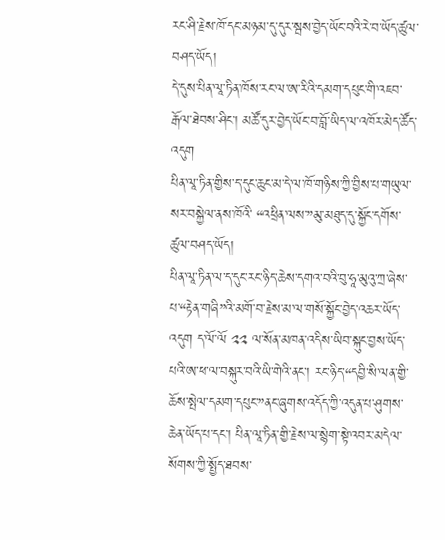རང་ཤི་རྗེས་ཁོ་དང་མཉམ་དུ་དུར་སྦས་བྱེད་ཡོང་བའི་རེ་བ་ཡོད་ཚུལ་བཤད་ཡོད།
དེ་དུས་པིན་ལཱ་ཏིན་ཁོས་རང་ལ་ཨ་རིའི་དམག་དཔུང་གི་འཇབ་རྒོལ་ཐེབས་ཤིང་། མཚོ་དུར་བྱེད་ཡོང་བ་བློ་ཡིད་ལ་འཁོར་མེད་ཚོད་འདུག
པིན་ལཱ་ཏིན་གྱིས་ད་དུང་ཆུང་མ་དེ་ལ་ཁོ་གཉིས་ཀྱི་བྱིས་པ་གཡུལ་སར་བསྐྱེལ་ནས་ཁོའི་ “འཕྲིན་ལས་”མུ་མཐུད་དུ་སྐྱོང་དགོས་ཚུལ་བཤད་ཡོད།
པིན་ལཱ་ཏིན་ལ་ད་དུང་རང་ཉིད་ཆེས་དགའ་བའི་བུ་ཧཱ་མུའུ་ཀྲ་ཞེས་པ་“རྟེན་གཞི”འི་མགོ་བ་རྗེས་མ་ལ་གསོ་སྐྱོང་བྱེད་འཆར་ཡོད་འདུག ད་ལོ་ལོ ༢༢ ལ་སོན་མཁན་འདིས་ཡིབ་སྐུང་བྱས་ཡོད་པའི་ཨ་ཕ་ལ་བསྐུར་བའི་ཡི་གེའི་ནང་། རང་ཉིད་“དབྱི་སི་ལན་གྱི་ཆོས་སྤེལ་དམག་དཔུང་”ནང་ཞུགས་འདོད་ཀྱི་འདུན་པ་ཤུགས་ཆེན་ཡོད་པ་དང་། པིན་ལཱ་ཏིན་གྱི་རྗེས་ལ་སྙེག་སྟེ་འབར་མདེལ་སོགས་ཀྱི་སྤྱོད་ཐབས་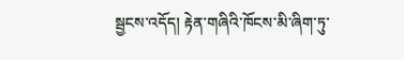སྦྱངས་འདོད། རྟེན་གཞིའི་ཁོངས་མི་ཞིག་ཏུ་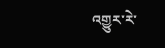འགྱུར་རེ་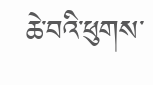ཆེ་བའི་ཕུགས་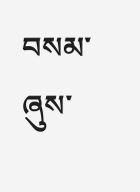བསམ་ཞུས་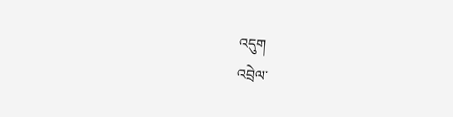འདུག
འབྲེལ་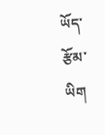ཡོད་རྩོམ་ཡིག